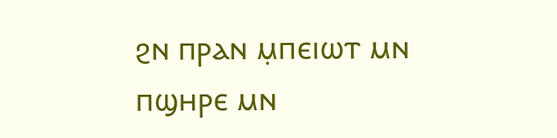ϩⲛ ⲡⲣⲁⲛ ⲙ̣ⲡⲉⲓⲱⲧ ⲙⲛ ⲡϣⲏⲣⲉ ⲙⲛ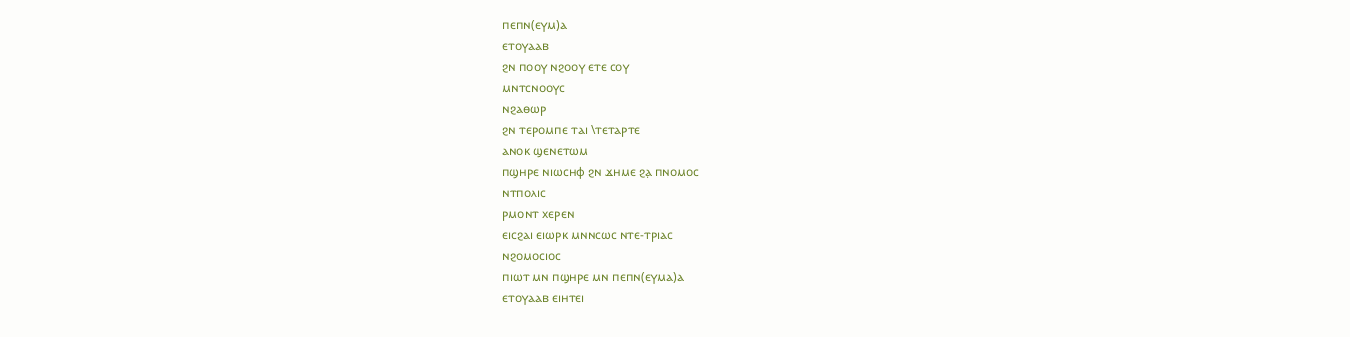ⲡⲉⲡⲛ(ⲉⲩⲙ)ⲁ
ⲉⲧⲟⲩⲁⲁⲃ
ϩⲛ ⲡⲟⲟⲩ ⲛϩⲟⲟⲩ ⲉⲧⲉ ⲥⲟⲩ
ⲙⲛⲧⲥⲛⲟⲟⲩⲥ
ⲛϩⲁⲑⲱⲣ
ϩⲛ ⲧⲉⲣⲟⲙⲡⲉ ⲧⲁⲓ \ⲧⲉⲧⲁⲣⲧⲉ
ⲁⲛⲟⲕ ϣⲉⲛⲉⲧⲱⲙ
ⲡϣⲏⲣⲉ ⲛⲓⲱⲥⲏⲫ ϩⲛ ϫⲏⲙⲉ ϩⲁ̣ ⲡⲛⲟⲙⲟⲥ
ⲛⲧⲡⲟⲗⲓⲥ
ⲣⲙⲟⲛⲧ ⲭⲉⲣⲉⲛ
ⲉⲓⲥϩⲁⲓ ⲉⲓⲱⲣⲕ ⲙⲛⲛⲥⲱⲥ ⲛⲧⲉ-ⲧⲣⲓⲁⲥ
ⲛϩⲟⲙⲟⲥⲓⲟⲥ
ⲡⲓⲱⲧ ⲙⲛ ⲡϣⲏⲣⲉ ⲙⲛ ⲡⲉⲡⲛ(ⲉⲩⲙⲁ)ⲁ
ⲉⲧⲟⲩⲁⲁⲃ ⲉⲓⲏⲧⲉⲓ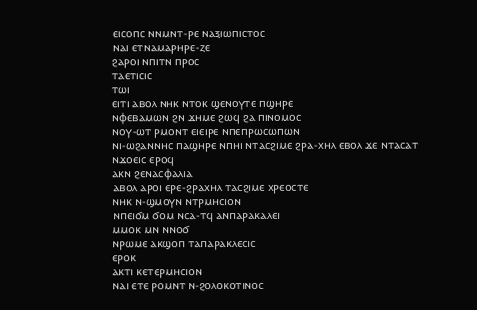ⲉⲓⲥⲟⲡⲥ ⲛⲛⲙⲛⲧ-ⲣⲉ ⲛⲁⲝⲓⲱⲡⲓⲥⲧⲟⲥ
ⲛⲁⲓ ⲉⲧⲛⲁⲙⲁⲣⲏⲣⲉ-ⲍⲉ
ϩⲁⲣⲟⲓ ⲛⲡⲓⲧⲛ ⲡⲣⲟⲥ
ⲧⲁⲉⲧⲓⲥⲓⲥ
ⲧⲱⲓ
ⲉⲓⲧⲓ ⲁⲃⲟⲗ ⲛⲏⲕ ⲛⲧⲟⲕ ϣⲉⲛⲟⲩⲧⲉ ⲡϣⲏⲣⲉ
ⲛⲫⲉⲃⲁⲙⲱⲛ ϩⲛ ϫⲏⲙⲉ ϩⲱϥ ϩⲁ ⲡⲓⲛⲟⲙⲟⲥ
ⲛⲟⲩ-ⲱⲧ ⲣⲙⲟⲛⲧ ⲉⲓⲉⲓⲣⲉ ⲛⲡⲉⲡⲣⲱⲥⲱⲡⲱⲛ
ⲛⲓ-ⲱϩⲁⲛⲛⲏⲥ ⲡⲁϣⲏⲣⲉ ⲛⲡⲏⲓ ⲛⲧⲁⲥϩⲓⲙⲉ ϩⲣⲁ-ⲭⲏⲗ ⲉⲃⲟⲗ ϫⲉ ⲛⲧⲁⲥⲁⲧ
ⲛϫⲟⲉⲓⲥ ⲉⲣⲟϥ
ⲁⲕⲛ ϩⲉⲛⲁⲥⲫⲁⲗⲓⲁ
ⲁⲃⲟⲗ ⲁⲣⲟⲓ ⲉⲣⲉ-ϩⲣⲁⲭⲏⲗ ⲧⲁⲥϩⲓⲙⲉ ⲭⲣⲉⲟⲥⲧⲉ
ⲛⲏⲕ ⲛ-ϣⲙⲟⲩⲛ ⲛⲧⲣⲙⲏⲥⲓⲟⲛ
ⲛⲡⲉⲓϭⲙ ϭⲟⲙ ⲛⲥⲁ-ⲧϥ ⲁⲛⲡⲁⲣⲁⲕⲁⲗⲉⲓ
ⲙⲙⲟⲕ ⲙⲛ ⲛⲛⲟϭ
ⲛⲣⲱⲙⲉ ⲁⲕϣⲟⲡ ⲧⲁⲡⲁⲣⲁⲕⲗⲉⲥⲓⲥ
ⲉⲣⲟⲕ
ⲁⲕⲧⲓ ⲕⲉⲧⲉⲣⲙⲏⲥⲓⲟⲛ
ⲛⲁⲓ ⲉⲧⲉ ⲣⲟⲙⲛⲧ ⲛ-ϩⲟⲗⲟⲕⲟⲧⲓⲛⲟⲥ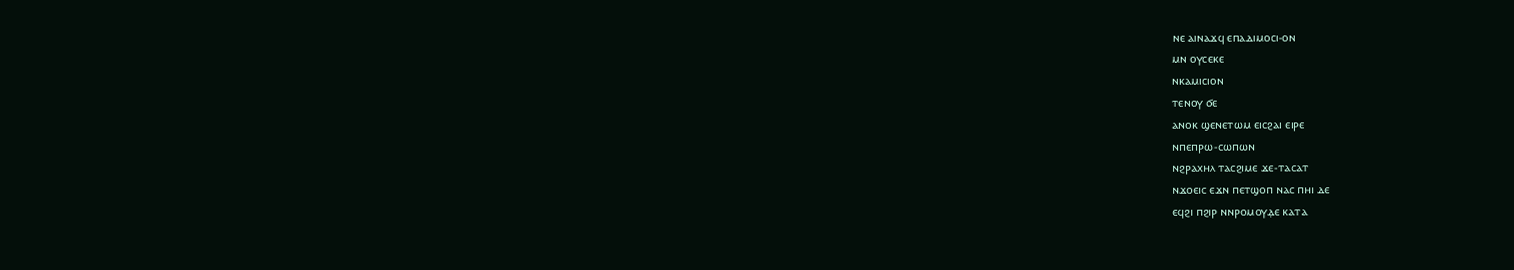ⲛⲉ ⲁⲓⲛⲁϫϥ ⲉⲡⲁⲇⲓⲙⲟⲥⲓ-ⲟⲛ
ⲙⲛ ⲟⲩⲥⲉⲕⲉ
ⲛⲕⲁⲙⲓⲥⲓⲟⲛ
ⲧⲉⲛⲟⲩ ϭⲉ
ⲁⲛⲟⲕ ϣⲉⲛⲉⲧⲱⲙ ⲉⲓⲥϩⲁⲓ ⲉⲓⲣⲉ
ⲛⲡⲉⲡⲣⲱ-ⲥⲱⲡⲱⲛ
ⲛϩⲣⲁⲭⲏⲗ ⲧⲁⲥϩⲓⲙⲉ ϫⲉ-ⲧⲁⲥⲁⲧ
ⲛϫⲟⲉⲓⲥ ⲉϫⲛ ⲡⲉⲧϣⲟⲡ ⲛⲁⲥ ⲡⲏⲓ ⲇⲉ
ⲉϥϩⲓ ⲡϩⲓⲣ ⲛⲛⲣⲟⲙⲟⲩⲇ̣ⲉ ⲕⲁⲧⲁ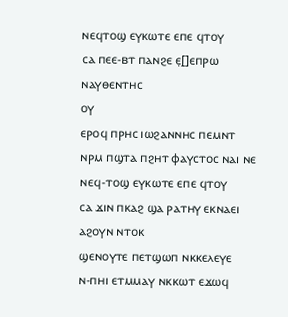ⲛⲉϥⲧⲟϣ ⲉⲩⲕⲱⲧⲉ ⲉⲡⲉ ϥⲧⲟⲩ
ⲥⲁ ⲡⲉⲉ-ⲃⲧ ⲡⲁⲛϩⲉ ⲉ̣[̣]ⲉⲡⲣⲱ ⲛⲁⲩⲑⲉⲛⲧⲏⲥ
ⲟⲩ
ⲉⲣⲟϥ ⲡⲣⲏⲥ ⲓⲱϩⲁⲛⲛⲏⲥ ⲡⲉⲙⲛⲧ
ⲛⲣⲙ ⲡϣⲧⲁ ⲡϩⲏⲧ ⲫⲁⲩⲥⲧⲟⲥ ⲛⲁⲓ ⲛⲉ ⲛⲉϥ-ⲧⲟϣ ⲉⲩⲕⲱⲧⲉ ⲉⲡⲉ ϥⲧⲟⲩ
ⲥⲁ ϫⲓⲛ ⲡⲕⲁϩ ϣⲁ ⲣⲁⲧⲏⲩ ⲉⲕⲛⲁⲉⲓ ⲁϩⲟⲩⲛ ⲛⲧⲟⲕ
ϣⲉⲛⲟⲩⲧⲉ ⲡⲉⲧϣⲱⲡ ⲛⲕⲕⲉⲗⲉⲩⲉ
ⲛ-ⲡⲏⲓ ⲉⲧⲙⲙⲁⲩ ⲛⲕⲕⲱⲧ ⲉϫⲱϥ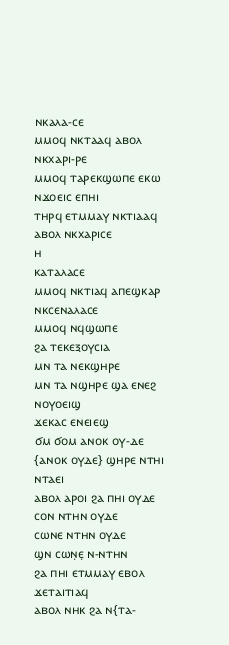ⲛⲕⲁⲗⲁ-ⲥⲉ
ⲙⲙⲟϥ ⲛⲕⲧⲁⲁϥ ⲁⲃⲟⲗ ⲛⲕⲭⲁⲣⲓ-ⲣⲉ
ⲙⲙⲟϥ ⲧⲁⲣⲉⲕϣⲱⲡⲉ ⲉⲕⲱ ⲛϫⲟⲉⲓⲥ ⲉⲡⲏⲓ
ⲧⲏⲣϥ ⲉⲧⲙⲙⲁⲩ ⲛⲕⲧⲓⲁⲁϥ ⲁⲃⲟⲗ ⲛⲕⲭⲁⲣⲓⲥⲉ
ⲏ
ⲕⲁⲧⲁⲗⲁⲥⲉ
ⲙⲙⲟϥ ⲛⲕⲧⲓⲁϥ ⲁⲡⲉϣⲕⲁⲣ
ⲛⲕⲥⲉⲛⲁⲗⲁⲥⲉ
ⲙⲙⲟϥ ⲛϥϣⲱⲡⲉ
ϩⲁ ⲧⲉⲕⲉⲝⲟⲩⲥⲓⲁ
ⲙⲛ ⲧⲁ ⲛⲉⲕϣⲏⲣⲉ
ⲙⲛ ⲧⲁ ⲛϣⲏⲣⲉ ϣⲁ ⲉⲛⲉϩ ⲛⲟⲩⲟⲉⲓϣ
ϫⲉⲕⲁⲥ ⲉⲛⲉⲓⲉϣ
ϭⲙ ϭⲟⲙ ⲁⲛⲟⲕ ⲟⲩ-ⲇⲉ
{ⲁⲛⲟⲕ ⲟⲩⲇⲉ} ϣⲏⲣⲉ ⲛⲧⲏⲓ ⲛⲧⲁⲉⲓ
ⲁⲃⲟⲗ ⲁⲣⲟⲓ ϩⲁ ⲡⲏⲓ ⲟⲩⲇⲉ
ⲥⲟⲛ ⲛⲧⲏⲛ ⲟⲩⲇⲉ
ⲥⲱⲛⲉ ⲛⲧⲏⲛ ⲟⲩⲇⲉ
ϣⲛ ⲥⲱⲛ̣ⲉ̣ ⲛ-ⲛⲧⲏⲛ
ϩⲁ ⲡⲏⲓ ⲉⲧⲙⲙⲁⲩ ⲉⲃⲟⲗ ϫⲉⲧⲁⲓⲧⲓⲁϥ
ⲁⲃⲟⲗ ⲛⲏⲕ ϩⲁ ⲛ{ⲧⲁ-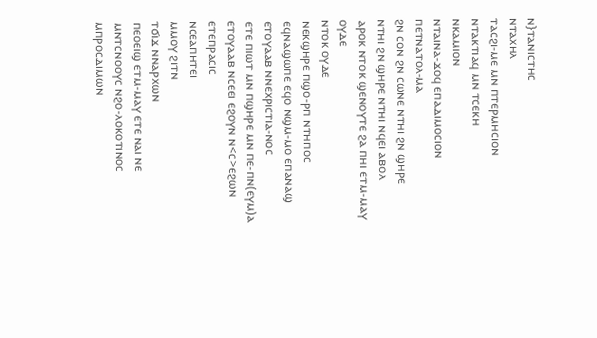ⲛ}ⲧⲁⲛⲓⲥⲧⲏⲥ
ⲛⲧⲁⲭⲏⲗ
ⲧⲁⲥϩⲓ-ⲙⲉ ⲙⲛ ⲡⲧⲉⲣⲙⲏⲥⲓⲟⲛ
ⲛⲧⲁⲕⲧⲓⲁϥ ⲙⲛ ⲧⲥⲉⲕⲏ
ⲛⲕⲁⲙⲓⲟⲛ
ⲛⲧⲁⲓⲛⲁ-ϫⲟϥ ⲉⲡⲁⲇⲓⲙⲟⲥⲓⲟⲛ
ⲡⲉⲧⲛⲁⲧⲟⲗ-ⲙⲁ
ϩⲛ ⲥⲟⲛ ϩⲛ ⲥⲱⲛⲉ ⲛⲧⲏⲓ ϩⲛ ϣⲏⲣⲉ
ⲛⲧⲏⲓ ϩⲛ ϣⲏⲣⲉ ⲛⲧⲏⲓ ⲛϥⲉⲓ ⲁⲃⲟⲗ
ⲁⲣⲟⲕ ⲛⲧⲟⲕ ϣⲉⲛⲟⲩⲧⲉ ϩⲁ ⲡⲏⲓ ⲉⲧⲙ-ⲙⲁⲩ ⲟⲩⲇⲉ
ⲛⲧⲟⲕ ⲟⲩⲇⲉ
ⲛⲉⲕϣⲏⲣⲉ ⲡϣⲟ-ⲣⲡ ⲛⲧⲏⲡⲟⲥ
ⲉϥⲛⲁϣⲱⲡⲉ ⲉϥⲟ ⲛϣⲙ-ⲙⲟ ⲉⲡⲁⲛⲁϣ ⲉⲧⲟⲩⲁⲁⲃ ⲛⲛⲉⲭⲣⲓⲥⲧⲓⲁ-ⲛⲟⲥ
ⲉⲧⲉ ⲡⲓⲱⲧ ⲙⲛ ⲡϣⲏⲣⲉ ⲙⲛ ⲡⲉ-ⲡⲛ(ⲉⲩⲙ)ⲁ
ⲉⲧⲟⲩⲁⲁⲃ ⲛⲥⲉⲉⲓ ⲉϩⲟⲩⲛ ⲛ<ⲥ>ⲉϩⲱⲛ
ⲉⲧⲉⲡⲣⲁⲥⲓⲥ
ⲛⲥⲉⲁⲡⲏⲧⲉⲓ
ⲙⲙⲟⲩ ϩⲓⲧⲛ
ⲧϭⲓϫ ⲛⲛⲁⲣⲭⲱⲛ
ⲡⲉⲟⲉⲓϣ ⲉⲧⲙ-ⲙⲁⲩ ⲉⲧⲉ ⲛⲁⲓ ⲛⲉ
ⲙⲛⲧⲥⲛⲟⲟⲩⲥ ⲛϩⲟ-ⲗⲟⲕⲟⲧⲓⲛⲟⲥ
ⲙⲡⲣⲟⲥⲇⲓⲙⲱⲛ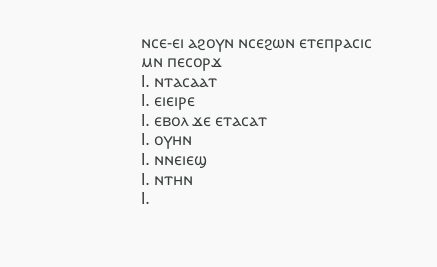ⲛⲥⲉ-ⲉⲓ ⲁϩⲟⲩⲛ ⲛⲥⲉϩⲱⲛ ⲉⲧⲉⲡⲣⲁⲥⲓⲥ
ⲙⲛ ⲡⲉⲥⲟⲣϫ
l. ⲛⲧⲁⲥⲁⲁⲧ
l. ⲉⲓⲉⲓⲣⲉ
l. ⲉⲃⲟⲗ ϫⲉ ⲉⲧⲁⲥⲁⲧ
l. ⲟⲩⲏⲛ
l. ⲛⲛⲉⲓⲉϣ
l. ⲛⲧⲏⲛ
l.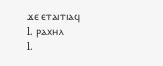ϫⲉ ⲉⲧⲁⲓⲧⲓⲁϥ
l. ⲣⲁⲭⲏⲗ
l.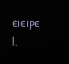ⲉⲓⲉⲓⲣⲉ
l.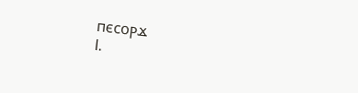ⲡⲉⲥⲟⲣϫ
l.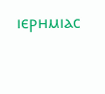ⲓⲉⲣⲏⲙⲓⲁⲥ